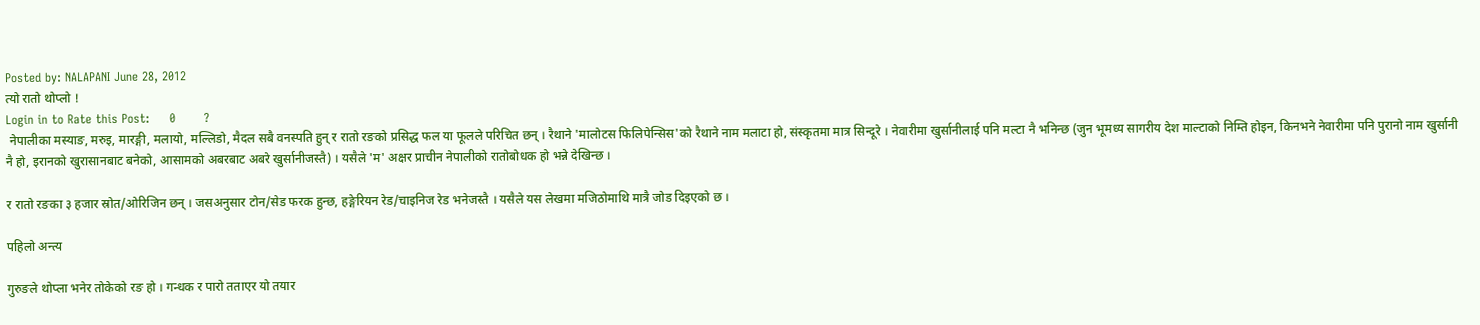Posted by: NALAPANI June 28, 2012
त्यो रातो थोप्लो !
Login in to Rate this Post:     0       ?
 नेपालीका मस्याङ, मरुइ, मारङ्गी, मलायो, मल्लिडो, मैदल सबै वनस्पति हुन् र रातो रङको प्रसिद्ध फल या फूलले परिचित छन् । रैथाने 'मालोटस फिलिपेन्सिस'को रैथाने नाम मलाटा हो, संस्कृतमा मात्र सिन्दूरे । नेवारीमा खुर्सानीलाई पनि मल्टा नै भनिन्छ (जुन भूमध्य सागरीय देश माल्टाको निम्ति होइन, किनभने नेवारीमा पनि पुरानो नाम खुर्सानी नै हो, इरानको खुरासानबाट बनेको, आसामको अबरबाट अबरे खुर्सानीजस्तै) । यसैले 'म' अक्षर प्राचीन नेपालीको रातोबोधक हो भन्ने देखिन्छ ।

र रातो रङका ३ हजार स्रोत/ओरिजिन छन् । जसअनुसार टोन/सेड फरक हुन्छ, हङ्गेरियन रेड/चाइनिज रेड भनेजस्तै । यसैले यस लेखमा मजिठोमाथि मात्रै जोड दिइएको छ ।

पहिलो अन्त्य

गुरुङले थोप्ला भनेर तोकेको रङ हो । गन्धक र पारो तताएर यो तयार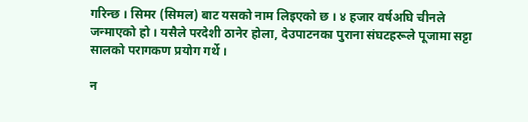गरिन्छ । सिमर (सिमल) बाट यसको नाम लिइएको छ । ४ हजार वर्षअघि चीनले जन्माएको हो । यसैले परदेशी ठानेर होला, देउपाटनका पुराना संघटहरूले पूजामा सट्टा सालको परागकण प्रयोग गर्थे ।

न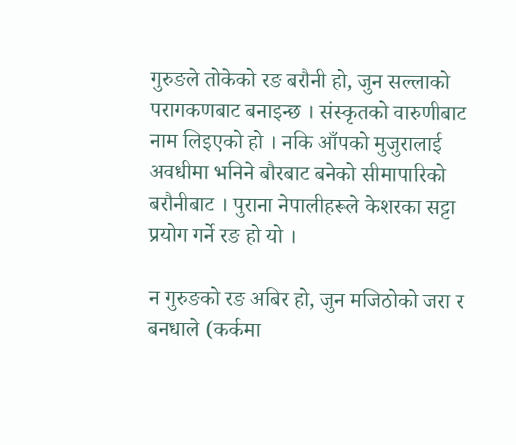गुरुङले तोकेको रङ बरौनी हो, जुन सल्लाको परागकणबाट बनाइन्छ । संस्कृतको वारुणीबाट नाम लिइएको हो । नकि आँपको मुजुरालाई अवधीमा भनिने बौरबाट बनेको सीमापारिको बरौनीबाट । पुराना नेपालीहरूले केशरका सट्टा प्रयोग गर्ने रङ हो यो ।

न गुरुङको रङ अबिर हो, जुन मजिठोको जरा र बनधाले (कर्कमा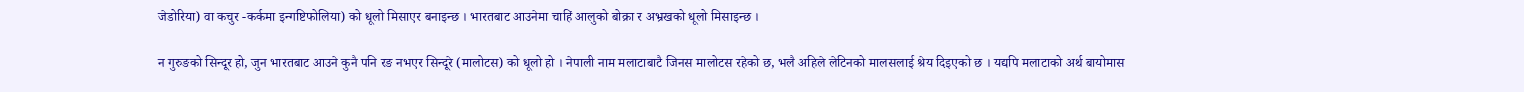जेडोरिया) वा कचुर -कर्कमा इन्गष्टिफोलिया) को धूलो मिसाएर बनाइन्छ । भारतबाट आउनेमा चाहिं आलुको बोक्रा र अभ्रखको धूलो मिसाइन्छ ।

न गुरुङको सिन्दूर हो, जुन भारतबाट आउने कुनै पनि रङ नभएर सिन्दूरे (मालोटस) को धूलो हो । नेपाली नाम मलाटाबाटै जिनस मालोटस रहेको छ, भलै अहिले लेटिनको मालसलाई श्रेय दिइएको छ । यद्यपि मलाटाको अर्थ बायोमास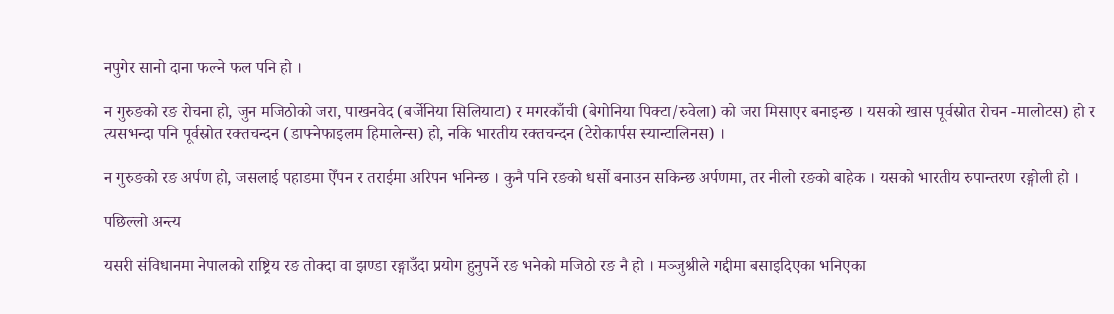नपुगेर सानो दाना फल्ने फल पनि हो ।

न गुरुङको रङ रोचना हो, जुन मजिठोको जरा, पाखनवेद (बर्जेनिया सिलियाटा) र मगरकाँची (बेगोनिया पिक्टा/रुवेला) को जरा मिसाएर बनाइन्छ । यसको खास पूर्वस्रोत रोचन -मालोटस) हो र त्यसभन्दा पनि पूर्वस्रोत रक्तचन्दन (डाफ्नेफाइलम हिमालेन्स) हो, नकि भारतीय रक्तचन्दन (टेरोकार्पस स्यान्टालिनस) ।

न गुरुङको रङ अर्पण हो, जसलाई पहाडमा ऐँपन र तराईमा अरिपन भनिन्छ । कुनै पनि रङको धर्सो बनाउन सकिन्छ अर्पणमा, तर नीलो रङको बाहेक । यसको भारतीय रुपान्तरण रङ्गोली हो ।

पछिल्लो अन्त्य

यसरी संविधानमा नेपालको राष्ट्रिय रङ तोक्दा वा झण्डा रङ्गाउँदा प्रयोग हुनुपर्ने रङ भनेको मजिठो रङ नै हो । मञ्जुश्रीले गद्दीमा बसाइदिएका भनिएका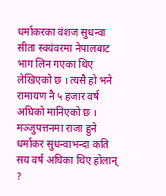धर्माकरका वंशज सुधन्वा सीता स्वयंवरमा नेपालबाट भाग लिन गएका थिए लेखिएको छ । त्यसै हो भने रामायण नै ५ हजार वर्ष अघिको मानिएको छ । मञ्जुपत्तनमा राजा हुने धर्माकर सुधन्वाभन्दा कति सय वर्ष अघिका थिए होलान् ?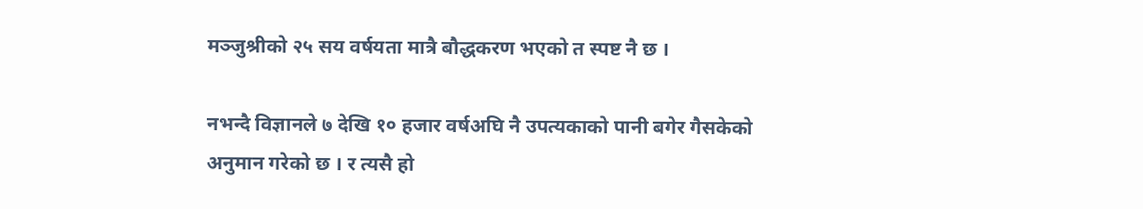मञ्जुश्रीको २५ सय वर्षयता मात्रै बौद्धकरण भएको त स्पष्ट नै छ ।

नभन्दै विज्ञानले ७ देखि १० हजार वर्षअघि नै उपत्यकाको पानी बगेर गैसकेको अनुमान गरेको छ । र त्यसै हो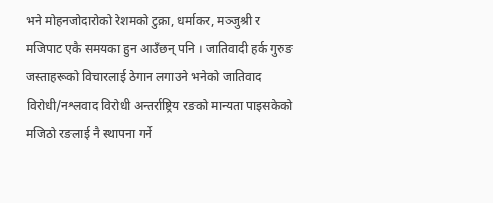भने मोहनजोदारोको रेशमको टुक्रा, धर्माकर, मञ्जुश्री र मजिपाट एकै समयका हुन आउँछन् पनि । जातिवादी हर्क गुरुङ जस्ताहरूको विचारलाई ठेगान लगाउने भनेको जातिवाद विरोधी/नश्लवाद विरोधी अन्तर्राष्ट्रिय रङको मान्यता पाइसकेको मजिठो रङलाई नै स्थापना गर्ने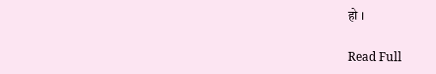हो ।

Read Full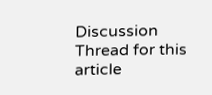Discussion Thread for this article